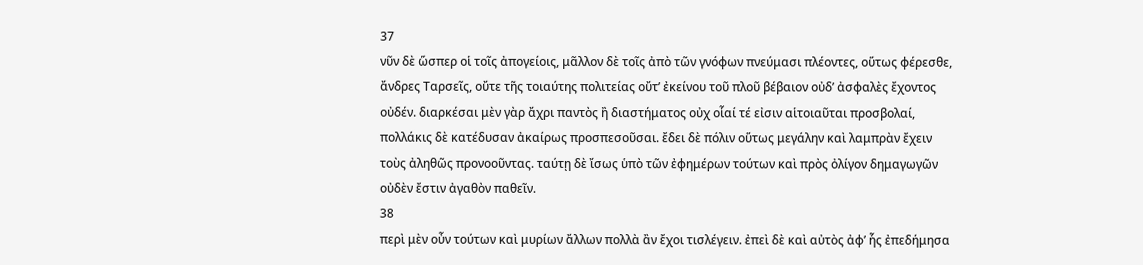37
νῦν δὲ ὥσπερ οἱ τοῖς ἀπογείοις, μᾶλλον δὲ τοῖς ἀπὸ τῶν γνόφων πνεύμασι πλέοντες, οὕτως φέρεσθε, ἄνδρες Ταρσεῖς, οὔτε τῆς τοιαύτης πολιτείας οὔτʼ ἐκείνου τοῦ πλοῦ βέβαιον οὐδʼ ἀσφαλὲς ἔχοντος οὐδέν. διαρκέσαι μὲν γὰρ ἄχρι παντὸς ἢ διαστήματος οὐχ οἷαί τέ εἰσιν αἱτοιαῦται προσβολαί, πολλάκις δὲ κατέδυσαν ἀκαίρως προσπεσοῦσαι. ἔδει δὲ πόλιν οὕτως μεγάλην καὶ λαμπρὰν ἔχειν τοὺς ἀληθῶς προνοοῦντας. ταύτῃ δὲ ἴσως ὑπὸ τῶν ἐφημέρων τούτων καὶ πρὸς ὀλίγον δημαγωγῶν οὐδὲν ἔστιν ἀγαθὸν παθεῖν.
38
περὶ μὲν οὖν τούτων καὶ μυρίων ἄλλων πολλὰ ἂν ἔχοι τισλέγειν. ἐπεὶ δὲ καὶ αὐτὸς ἀφʼ ἧς ἐπεδήμησα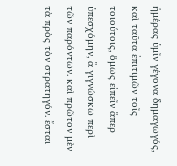ἡμέρας ὑμῖν γέγονα δημαγωγός, καὶ ταῦτα ἐπιτιμῶν τοῖς τοιούτοις, ὅμως εἰπεῖν ἅπερ ὑπεσχόμην, ἃ γιγνώσκω περὶ τῶν παρόντων. καὶ πρῶτον μὲν τὰ πρὸς τὸν στρατηγόν. ἔσται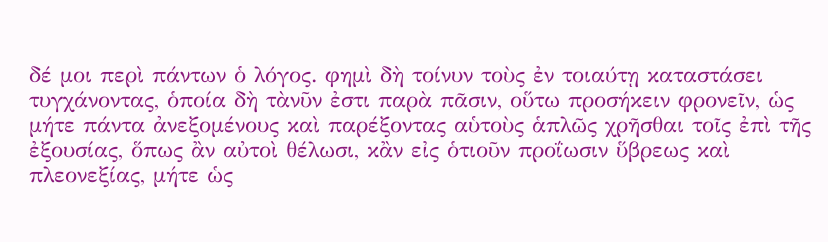δέ μοι περὶ πάντων ὁ λόγος. φημὶ δὴ τοίνυν τοὺς ἐν τοιαύτῃ καταστάσει τυγχάνοντας, ὁποία δὴ τὰνῦν ἐστι παρὰ πᾶσιν, οὕτω προσήκειν φρονεῖν, ὡς μήτε πάντα ἀνεξομένους καὶ παρέξοντας αὑτοὺς ἁπλῶς χρῆσθαι τοῖς ἐπὶ τῆς ἐξουσίας, ὅπως ἂν αὐτοὶ θέλωσι, κἂν εἰς ὁτιοῦν προΐωσιν ὕβρεως καὶ πλεονεξίας, μήτε ὡς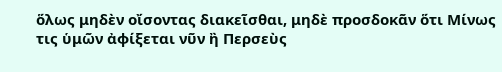ὅλως μηδὲν οἴσοντας διακεῖσθαι, μηδὲ προσδοκᾶν ὅτι Μίνως τις ὑμῶν ἀφίξεται νῦν ἢ Περσεὺς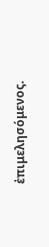ἐπιμελησόμενος.